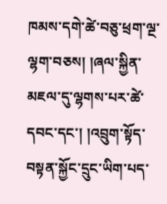ཁམས་དགེ་ཚེ་བཅུ་ཕྲག་ལྔ་ལྷག་བཅས། །ཞལ་སྐྱིན་མཇལ་དུ་ལྷགས་པར་ཚེ་དབང་དང་། །འབྲུག་སྟོད་བསྟན་སྐྱོང་དྲུང་ཡིག་པད་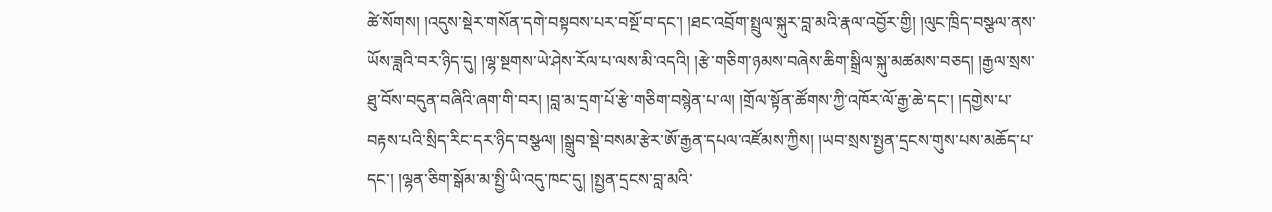ཚེ་སོགས། །འདུས་སྡེར་གསོན་དགེ་བསྟབས་པར་བསྔོ་བ་དང་། །ཐང་འབྲོག་སྤྲུལ་སྐུར་བླ་མའི་རྣལ་འབྱོར་གྱི། །ལུང་ཁྲིད་བསྩལ་ནས་ཡོས་ཟླའི་བར་ཉིད་དུ། །ལྷ་སྔགས་ཡེ་ཤེས་རོལ་པ་ལས་མི་འདའི། །རྩེ་གཅིག་ཉམས་བཞེས་ཆིག་སྒྲིལ་སྐུ་མཚམས་བཅད། །རྒྱལ་སྲས་ཐུ་བོས་བདུན་བཞིའི་ཞག་གི་བར། །བླ་མ་དྲག་པོ་རྩེ་གཅིག་བསྙེན་པ་ལ། །གྲོལ་སྟོན་ཚོགས་ཀྱི་འཁོར་ལོ་རྒྱ་ཆེ་དང་། །དགྱེས་པ་བརྟས་པའི་སྲིད་རིང་དར་ཉིད་བསྩལ། །སྒྲུབ་སྡེ་བསམ་རྩེར་ཨོ་རྒྱན་དཔལ་འཛོམས་ཀྱིས། །ཡབ་སྲས་སྤྱན་དྲངས་གུས་པས་མཆོད་པ་དང་། །ལྷན་ཅིག་སྒོམ་མ་སྤྱི་ཡི་འདུ་ཁང་དུ། །སྤྱན་དྲངས་བླ་མའི་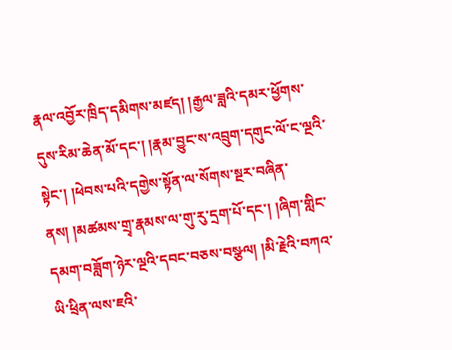རྣལ་འབྱོར་ཁྲིད་དམིགས་མཛད། །རྒྱལ་ཟླའི་དམར་ཕྱོགས་དུས་རིམ་ཆེན་མོ་དང་། །རྣམ་བྱུང་ས་འབྲུག་དགུང་ལོ་ང་ལྔའི་སྟེང་། །ཕེབས་པའི་དགྱེས་སྟོན་ལ་སོགས་སྔར་བཞིན་ནས། །མཚམས་གྲྭ་རྣམས་ལ་གུ་རུ་དྲག་པོ་དང་། །ཞིག་གླིང་དམག་བཟློག་ཉེར་ལྔའི་དབང་བཅས་བསྩལ། །མི་རྗེའི་བཀའ་ཡི་ཕྲིན་ལས་ཇའི་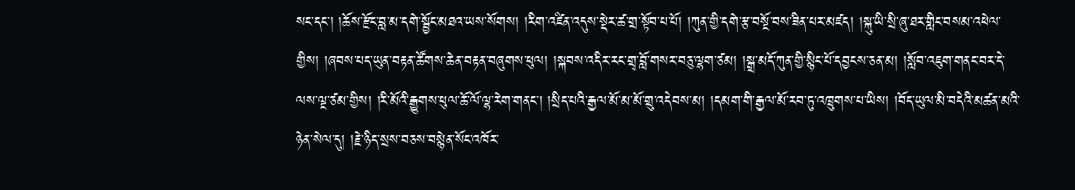སང་དང་། །ཆོས་རྫོང་བླ་མ་དགེ་སྦྱོང་མཐའ་ཡས་སོགས། །རིག་འཛིན་འདུས་སྡེར་ཚ་གྲ་སྟོབ་པ་པོ། །ཀུན་གྱི་དགེ་རྩ་བསྔོ་བས་ཟིན་པར་མཛད། །སྐུ་ཡི་སྲི་ཞུ་ཐར་གླིང་བསམ་འཕེལ་གྱིས། །ཞབས་པད་ཡུན་བརྟན་ཚོགས་ཆེན་བརྟན་བཞུགས་ཕུལ། །སྐབས་འདིར་རང་གྲྭ་བློ་གསར་བཅུ་ལྷག་ཙམ། །སྒྲ་མདོ་ཀུན་གྱི་སྙིང་པོ་དབྱངས་ཅན་མ། །སློབ་འཇུག་གནང་བར་དེ་ལས་ལྔ་ཙམ་གྱིས། །རི་མོའི་རྒྱུགས་ཕུལ་ཆོ་ལོ་ལྷ་རེག་གནང་། །སྲིད་པའི་རྒྱལ་མོ་མ་མོ་གྲུ་འདེབས་མ། །དམག་གི་རྒྱལ་མོ་རབ་ཏུ་འཁྲུགས་པ་ཡིས། །བོད་ཡུལ་མི་བདེའི་མཚན་མའི་ཉེན་སེལ་དུ། །རྗེ་ཉིད་སྲས་བཅས་བསྙེན་སོང་འཁོར་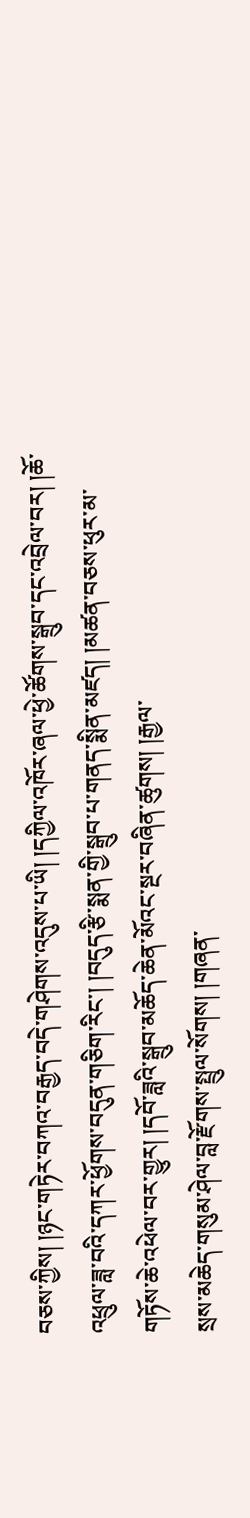བཅས་ཀྱིས། །ཉང་གཏེར་བཀའ་བརྒྱད་བདེ་གཤེགས་འདུས་པ་ཡི། །དཀྱིལ་འཁོར་ཞལ་ཕྱེ་ཚོགས་སྒྲུབ་དང་འབྲེལ་བར། །ཆོ་འཕྲུལ་ཟླ་བའི་དཀར་ཕྱོགས་བདུན་གཅིག་རིང་། །བདུད་རྩི་སྨན་གྱི་སྒྲུབ་པ་གནད་སྨིན་མཛད། །མཚན་བཅས་ཕུར་མ་གཏོས་ཆེ་འཕེལ་བར་གྱུར། །དབོ་ཟླའི་སྒྲུབ་མཆོད་ཆེན་མོའང་སྔར་བཞིན་ཚུགས། །རྒྱལ་
སྲས་མཆེད་གསུམ་ཤེལ་བླ་རྫོགས་སྤྲུལ་སོགས། །གཞན་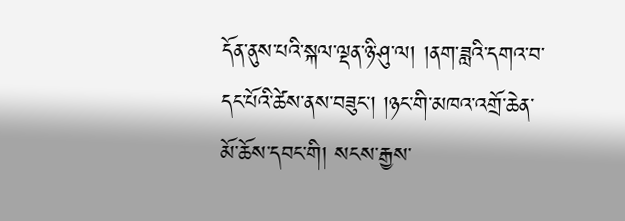དོན་ནུས་པའི་སྐལ་ལྡན་ཉི་ཤུ་ལ། །ནག་ཟླའི་དགའ་བ་དང་པོའི་ཚེས་ནས་བཟུང་། །ཉང་གི་མཁའ་འགྲོ་ཆེན་མོ་ཆོས་དབང་གི། སངས་རྒྱས་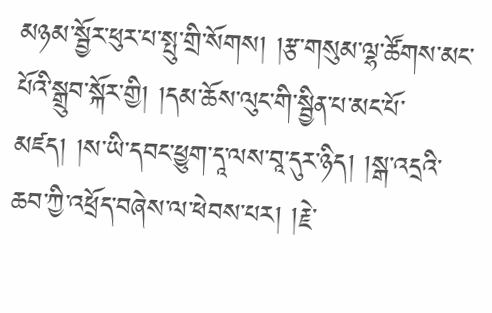མཉམ་སྦྱོར་ཕུར་པ་སྤུ་གྲི་སོགས། །རྩ་གསུམ་ལྷ་ཚོགས་མང་པོའི་སྒྲུབ་སྐོར་གྱི། །དམ་ཆོས་ལུང་གི་སྦྱིན་པ་མང་པོ་མཛད། །ས་ཡི་དབང་ཕྱུག་དཱ་ལས་བཱ་དུར་ཉིད། །སྒ་འདྲའི་ཆབ་ཀྱི་འཕྲོད་བཞེས་ལ་ཕེབས་པར། །རྗེ་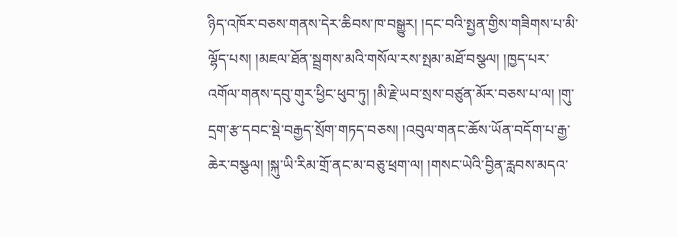ཉིད་འཁོར་བཅས་གནས་དེར་ཆིབས་ཁ་བསྒྱུར། །དང་བའི་སྤྱན་གྱིས་གཟིགས་པ་མི་ལྷོད་པས། །མཇལ་ཐོན་སྦྲགས་མའི་གསོལ་རས་སྤམ་མཐོ་བསྩལ། །ཁྱད་པར་འགོལ་གནས་དབུ་གུར་ཕྱིང་ཕུབ་ཏུ། །མི་རྗེ་ཡབ་སྲས་བཙུན་མོར་བཅས་པ་ལ། །གུ་དྲག་རྩ་དབང་སྡེ་བརྒྱད་སྲོག་གཏད་བཅས། །འབུལ་གནང་ཆོས་ཡོན་བདོག་པ་རྒྱ་ཆེར་བསྩལ། །སྐུ་ཡི་རིམ་གྲོ་ནང་མ་བཅུ་ཕྲག་ལ། །གསང་ཡེའི་བྱིན་རླབས་མདའ་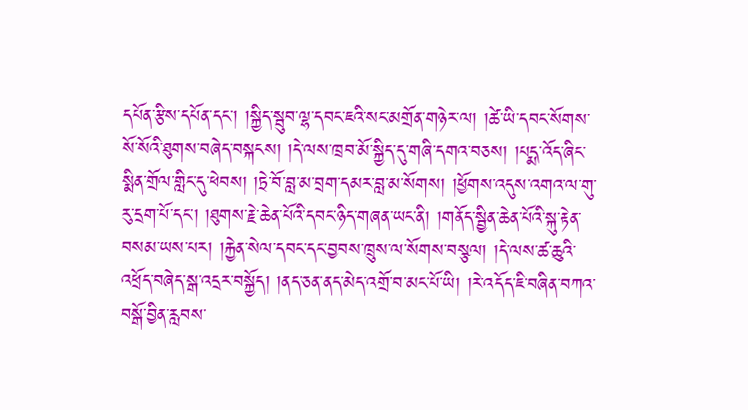དཔོན་རྩིས་དཔོན་དང་། །སྐྱིད་སྦུབ་ལྷ་དབང་ཇའི་སང་མགྲོན་གཉེར་ལ། །ཚེ་ཡི་དབང་སོགས་སོ་སོའི་ཐུགས་བཞེད་བསྐངས། །དེ་ལས་ཁྲབ་མོ་སྐྱིད་དུ་གཞི་དགའ་བཅས། །པདྨ་འོད་ཞིང་སྨིན་གྲོལ་གླིང་དུ་ཕེབས། །ཏྲེ་བོ་བླ་མ་བྲག་དམར་བླ་མ་སོགས། །ཕྱོགས་འདུས་འགའ་ལ་གུ་རུ་དྲག་པོ་དང་། །ཐུགས་རྗེ་ཆེན་པོའི་དབང་ཉིད་གཞན་ཡང་ནི། །གནོད་སྦྱིན་ཆེན་པོའི་སྐུ་རྟེན་བསམ་ཡས་པར། །རྐྱེན་སེལ་དབང་དང་བྱབས་ཁྲུས་ལ་སོགས་བསྩལ། །དེ་ལས་ཚ་ཆུའི་འཕྲོད་བཞེད་སྒ་འདྲར་བསྐྱོད། །ནད་ཅན་ནད་མེད་འགྲོ་བ་མང་པོ་ཡི། །རེ་འདོད་ཇི་བཞིན་བཀའ་བསྒོ་བྱིན་རླབས་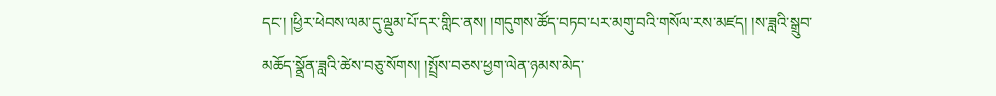དང་། །ཕྱིར་ཕེབས་ལམ་དུ་ལྡུམ་པོ་དར་གླིང་ནས། །གདུགས་ཚོད་བཏབ་པར་མགུ་བའི་གསོལ་རས་མཛད། །ས་ཟླའི་སྒྲུབ་མཆོད་སྣྲོན་ཟླའི་ཚེས་བཅུ་སོགས། །སྤྲོས་བཅས་ཕྱག་ལེན་ཉམས་མེད་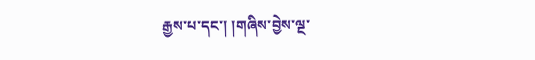རྒྱས་པ་དང་། །གཞིས་བྱེས་ལྔ་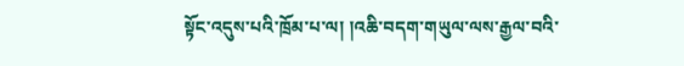སྟོང་འདུས་པའི་ཁྲོམ་པ་ལ། །འཆི་བདག་གཡུལ་ལས་རྒྱལ་བའི་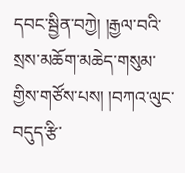དབང་སྦྱིན་བཀྱེ། །རྒྱལ་བའི་སྲས་མཆོག་མཆེད་གསུམ་གྱིས་གཙོས་པས། །བཀའ་ལུང་བདུད་རྩི་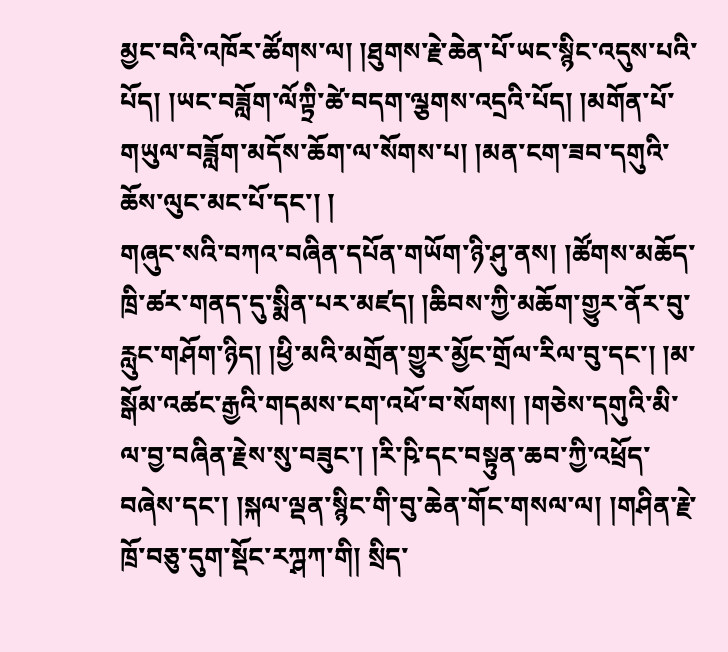མྱང་བའི་འཁོར་ཚོགས་ལ། །ཐུགས་རྗེ་ཆེན་པོ་ཡང་སྙིང་འདུས་པའི་པོད། །ཡང་བཟློག་ལོཀྟྲི་ཚེ་བདག་ལྕགས་འདྲའི་པོད། །མགོན་པོ་གཡུལ་བཟློག་མདོས་ཆོག་ལ་སོགས་པ། །མན་ངག་ཟབ་དགུའི་ཆོས་ལུང་མང་པོ་དང་། །
གཞུང་སའི་བཀའ་བཞིན་དཔོན་གཡོག་ཉི་ཤུ་ནས། །ཚོགས་མཆོད་ཁྲི་ཚར་གནད་དུ་སྨིན་པར་མཛད། །ཆིབས་ཀྱི་མཆོག་གྱུར་ནོར་བུ་རླུང་གཤོག་ཉིད། །ཕྱི་མའི་མགྲོན་གྱུར་མྱོང་གྲོལ་རིལ་བུ་དང་། །མ་སྒོམ་འཚང་རྒྱའི་གདམས་ངག་འཕོ་བ་སོགས། །གཅེས་དགུའི་མི་ལ་བྱ་བཞིན་རྗེས་སུ་བཟུང་། །རི་ཥི་དང་བསྟུན་ཆབ་ཀྱི་འཕྲོད་བཞེས་དང་། །སྐལ་ལྡན་སྙིང་གི་བུ་ཆེན་གོང་གསལ་ལ། །གཤིན་རྗེ་ཁྲོ་བཅུ་དུག་སྡོང་རཀྴཀ་གི། སྲིད་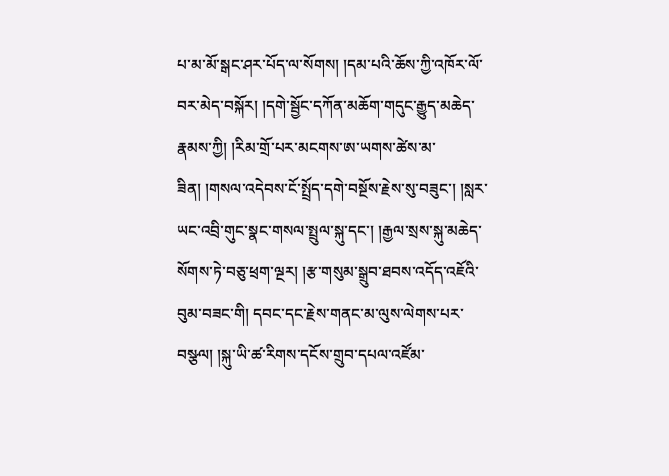པ་མ་མོ་སྒང་ཤར་པོད་ལ་སོགས། །དམ་པའི་ཆོས་ཀྱི་འཁོར་ལོ་བར་མེད་བསྐོར། །དགེ་སྦྱོང་དཀོན་མཆོག་གདུང་རྒྱུད་མཆེད་རྣམས་ཀྱི། །རིམ་གྲོ་པར་མངགས་ཨ་ཡགས་ཚེས་མ་ཟིན། །གསལ་འདེབས་ངོ་སྤྲོད་དགེ་བསྔོས་རྗེས་སུ་བཟུང་། །སླར་ཡང་འབྲི་གུང་སྣང་གསལ་སྤྲུལ་སྐུ་དང་། །རྒྱལ་སྲས་སྐུ་མཆེད་སོགས་ཏེ་བཅུ་ཕྲག་ལྔར། །རྩ་གསུམ་སྒྲུབ་ཐབས་འདོད་འཇོའི་བུམ་བཟང་གི། དབང་དང་རྗེས་གནང་མ་ལུས་ལེགས་པར་བསྩལ། །སྐུ་ཡི་ཚ་རིགས་དངོས་གྲུབ་དཔལ་འཛོམ་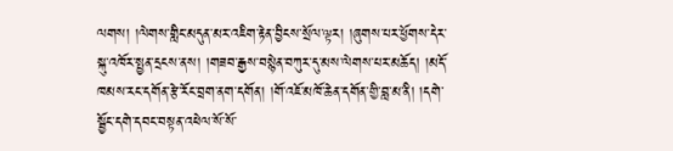ལགས། །ལེགས་གླིང་མདུན་མར་འཇིག་རྟེན་བྱིངས་སྲོལ་ལྟར། །ཞུགས་པར་ཕྱོགས་དེར་སྐུ་འཁོར་སྤྱན་དྲངས་ནས། །གཟབ་རྒྱས་བསྙེན་བཀུར་དུ་མས་ལེགས་པར་མཆོད། །མདོ་ཁམས་རང་དགོན་རྩེ་རོང་བྲག་ནག་དགོན། །གོ་འཇོ་མཁོ་ཆེན་དགོན་གྱི་བླ་མ་ནི། །དགེ་སྦྱོང་དགེ་དབང་བསྟན་འཕེལ་སོ་སོ་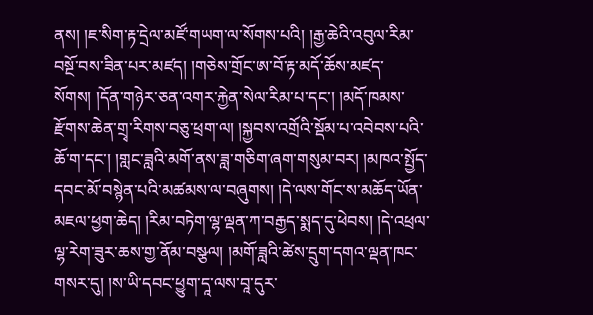ནས། །ཇ་སིག་རྟ་དྲེལ་མཛོ་གཡག་ལ་སོགས་པའི། །རྒྱ་ཆེའི་འབུལ་རིམ་བསྔོ་བས་ཟིན་པར་མཛད། །གཅེས་གྲོང་ཨ་བོ་རྟ་མདོ་ཆོས་མཛད་སོགས། །དོན་གཉེར་ཅན་འགར་རྐྱེན་སེལ་རིམ་པ་དང་། །མདོ་ཁམས་རྫོགས་ཆེན་གྲྭ་རིགས་བཅུ་ཕྲག་ལ། །སྐྱབས་འགྲོའི་སྡོམ་པ་འབེབས་པའི་ཆོ་ག་དང་། །གླང་ཟླའི་མགོ་ནས་ཟླ་གཅིག་ཞག་གསུམ་བར། །མཁའ་སྤྱོད་དབང་མོ་བསྙེན་པའི་མཚམས་ལ་བཞུགས། །དེ་ལས་གོང་ས་མཆོད་ཡོན་མཇལ་ཕྱག་ཆེད། །རིམ་བཏེག་ལྷ་ལྡན་ཀ་བརྒྱད་སྨད་དུ་ཕེབས། །དེ་འཕྲལ་ལྷ་རེག་ཟུར་ཆས་གྱ་ནོམ་བསྩལ། །མགོ་ཟླའི་ཚེས་དྲུག་དགའ་ལྡན་ཁང་གསར་དུ། །ས་ཡི་དབང་ཕྱུག་དཱ་ལས་བཱ་དུར་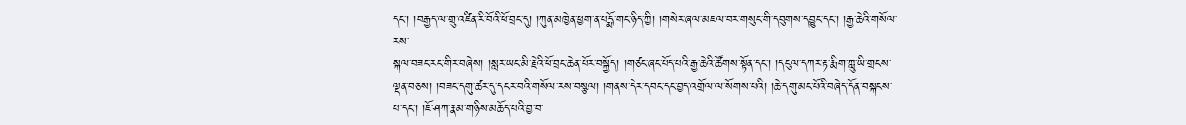དང་། །བརྒྱད་ལ་གྲུ་འཛིན་རི་བོའི་ཕོ་བྲང་དུ། །ཀུན་མཁྱེན་ཕྱག་ན་པདྨོ་གང་ཉིད་ཀྱི། །གསེར་ཞལ་མཇལ་བར་གསུང་གི་དབུགས་དབྱུང་དང་། །རྒྱ་ཆེའི་གསོལ་རས་
སྐལ་བཟང་རང་གིར་བཞེས། །སླར་ཡང་མི་རྗེའི་ཕོ་བྲང་ཆེན་པོར་བསྐྱོད། །གཙང་ཞང་པོད་པའི་རྒྱ་ཆེའི་ཚོགས་སྟོན་དང་། །དངུལ་དཀར་རྟ་རྨིག་ཀླུ་ཡི་གྲངས་ལྡན་བཅས། །བཟང་དགུ་ཚར་དུ་དངར་བའི་གསོལ་རས་བསྩལ། །གནས་དེར་དབང་དང་བྱད་འགྲོལ་ལ་སོགས་པའི། །ཆེ་དགུ་མང་པོའི་བཞེད་དོན་བསྐངས་པ་དང་། །ཇོ་ཤཀ་རྣམ་གཉིས་མཆོད་པའི་བྱ་བ་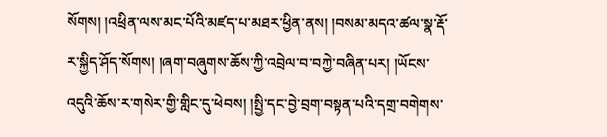སོགས། །འཕྲིན་ལས་མང་པོའི་མཛད་པ་མཐར་ཕྱིན་ནས། །བསམ་མདའ་ཚལ་སྣ་རྡོ་ར་སྐྱིད་ཤོད་སོགས། །ཞག་བཞུགས་ཆོས་ཀྱི་འབྲེལ་བ་བཀྱེ་བཞིན་པར། །ཡོངས་འདུའི་ཆོས་ར་གསེར་གྱི་གླིང་དུ་ཕེབས། །སྤྱི་དང་བྱེ་བྲག་བསྟན་པའི་དགྲ་བགེགས་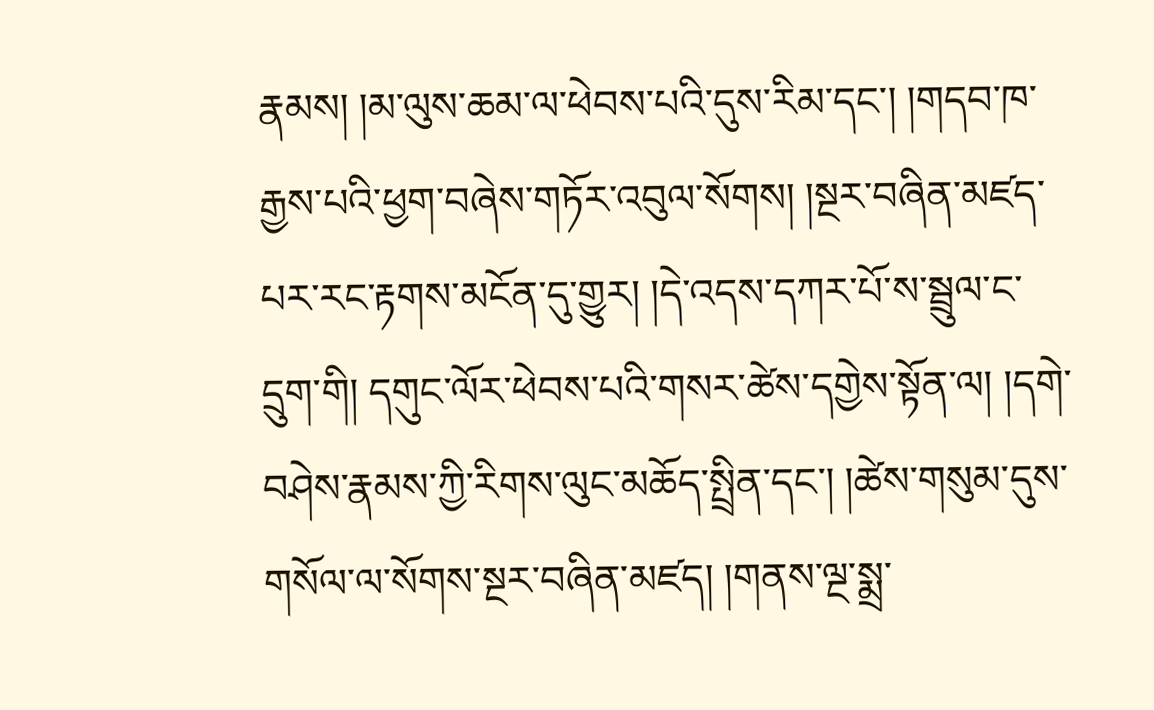རྣམས། །མ་ལུས་ཆམ་ལ་ཕེབས་པའི་དུས་རིམ་དང་། །གདབ་ཁ་རྒྱས་པའི་ཕྱག་བཞེས་གཏོར་འབུལ་སོགས། །སྔར་བཞིན་མཛད་པར་རང་རྟགས་མངོན་དུ་གྱུར། །དེ་འདས་དཀར་པོ་ས་སྦྲུལ་ང་དྲུག་གི། དགུང་ལོར་ཕེབས་པའི་གསར་ཚེས་དགྱེས་སྟོན་ལ། །དགེ་བཤེས་རྣམས་ཀྱི་རིགས་ལུང་མཆོད་སྤྲིན་དང་། །ཚེས་གསུམ་དུས་གསོལ་ལ་སོགས་སྔར་བཞིན་མཛད། །གནས་ལྔ་སྨྲ་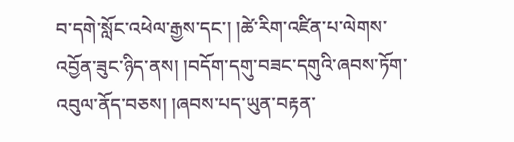བ་དགེ་སློང་འཕེལ་རྒྱས་དང་། །ཚེ་རིག་འཛིན་པ་ལེགས་འབྱོན་ཟུང་ཉིད་ནས། །བདོག་དགུ་བཟང་དགུའི་ཞབས་ཏོག་འབུལ་ནོད་བཅས། །ཞབས་པད་ཡུན་བརྟན་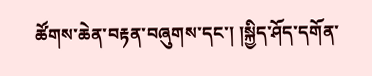ཚོགས་ཆེན་བརྟན་བཞུགས་དང་། །སྐྱིད་ཤོད་དགོན་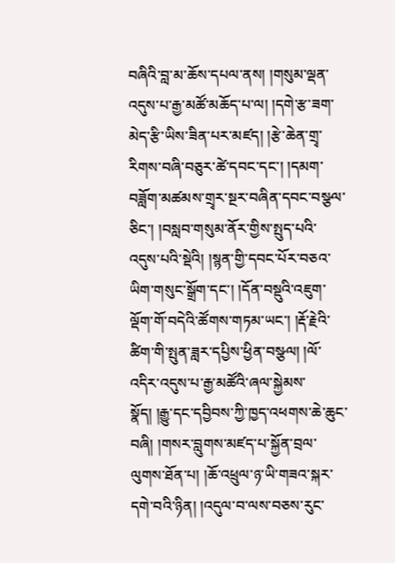བཞིའི་བླ་མ་ཆོས་དཔལ་ནས། །གསུམ་ལྡན་འདུས་པ་རྒྱ་མཚོ་མཆོད་པ་ལ། །དགེ་རྩ་ཟག་མེད་རྩི་ཡིས་ཟིན་པར་མཛད། །རྩེ་ཆེན་གྲྭ་རིགས་བཞི་བཅུར་ཚེ་དབང་དང་། །དམག་བཟློག་མཚམས་གྲྭར་སྔར་བཞིན་དབང་བསྩལ་ཅིང་། །བསླབ་གསུམ་ནོར་གྱིས་སྤུད་པའི་འདུས་པའི་སྡེའི། །སྙན་གྱི་དབང་པོར་བཅའ་ཡིག་གསུང་སྒྲོག་དང་། །དོན་བསྡུའི་འཇུག་ལྡོག་གོ་བདེའི་ཚོགས་གཏམ་ཡང་། །རྡོ་རྗེའི་ཚིག་གི་སྤུན་ཟླར་དཔྱིས་ཕྱིན་བསྩལ། །ལོ་འདིར་འདུས་པ་རྒྱ་མཚོའི་ཞལ་སྐྱེམས་སྣོད། །རྒྱུ་དང་དབྱིབས་ཀྱི་ཁྱད་འཕགས་ཆེ་ཆུང་བཞི། །གསར་བླུགས་མཛད་པ་སྐྱོན་བྲལ་ལུགས་ཐོན་པ། །ཆོ་འཕྲུལ་ཉ་ཡི་གཟའ་སྐར་དགེ་བའི་ཉིན། །འདུལ་བ་ལས་བཅས་རུང་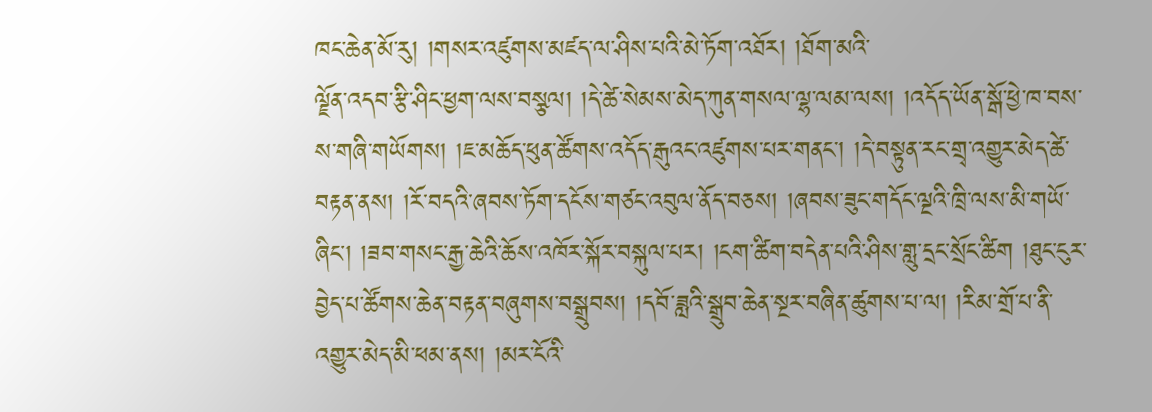ཁང་ཆེན་མོ་རུ། །གསར་འཛུགས་མཛད་ལ་ཤིས་པའི་མེ་ཏོག་འཐོར། །ཐོག་མའི་
ལྗོན་འདབ་རྩི་ཤིང་ཕྱག་ལས་བསྩལ། །དེ་ཚེ་སེམས་མེད་ཀུན་གསལ་ལྷ་ལམ་ལས། །འདོད་ཡོན་སྒོ་ཕྱེ་ཁ་བས་ས་གཞི་གཡོགས། །ཇ་མཆོད་ཕུན་ཚོགས་འདོད་རྒུའང་འཛུགས་པར་གནང་། །དེ་བསྟུན་རང་གྲྭ་འགྱུར་མེད་ཚེ་བརྟན་ནས། །རོ་བདའི་ཞབས་ཏོག་དངོས་གཙང་འབུལ་ནོད་བཅས། །ཞབས་ཟུང་གདོང་ལྔའི་ཁྲི་ལས་མི་གཡོ་ཞིང་། །ཟབ་གསང་རྒྱ་ཆེའི་ཆོས་འཁོར་སྐོར་བསྐུལ་པར། །ངག་ཚིག་བདེན་པའི་ཤིས་གླུ་དྲང་སྲོང་ཚིག །ཐུང་ངུར་བྱེད་པ་ཚོགས་ཆེན་བརྟན་བཞུགས་བསྒྲུབས། །དབོ་ཟླའི་སྒྲུབ་ཆེན་སྔར་བཞིན་ཚུགས་པ་ལ། །རིམ་གྲོ་པ་ནི་འགྱུར་མེད་མི་ཕམ་ནས། །མར་ངོའི་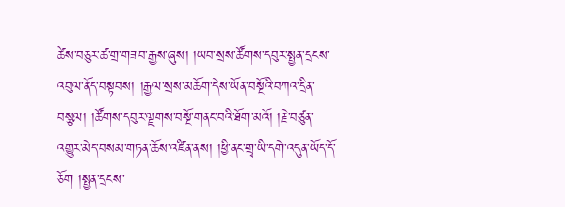ཚེས་བཅུར་ཚ་གྲ་གཟབ་རྒྱས་ཞུས། །ཡབ་སྲས་ཚོགས་དབུར་སྤྱན་དྲངས་འབུལ་ནོད་བསྟབས། །རྒྱལ་སྲས་མཆོག་དེས་ཡོན་བསྔོའི་བཀའ་དྲིན་བསྩལ། །ཚོགས་དབུར་ལྗགས་བསྔོ་གནང་བའི་ཐོག་མའོ། །རྗེ་བཙུན་འགྱུར་མེད་བསམ་གཏན་ཆོས་འཛིན་ནས། །ཕྱི་ནང་གྲྭ་ཡི་དགེ་འདུན་ཡོད་དོ་ཅོག །སྤྱན་དྲངས་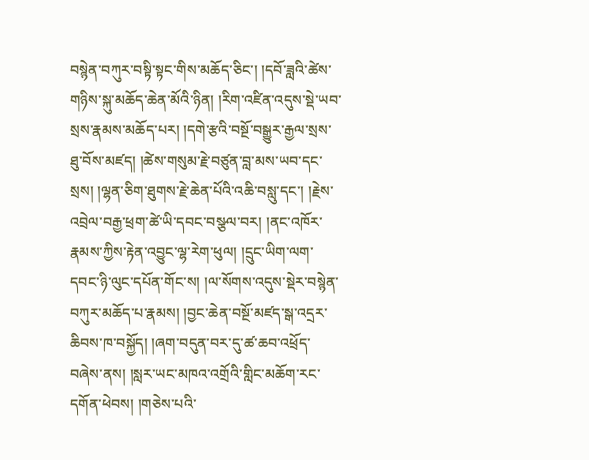བསྙེན་བཀུར་བསྟི་སྟང་གིས་མཆོད་ཅིང་། །དབོ་ཟླའི་ཚེས་གཉིས་སྐུ་མཆོད་ཆེན་མོའི་ཉིན། །རིག་འཛིན་འདུས་སྡེ་ཡབ་སྲས་རྣམས་མཆོད་པར། །དགེ་རྩའི་བསྔོ་བསྒྱུར་རྒྱལ་སྲས་ཐུ་བོས་མཛད། །ཚེས་གསུམ་རྗེ་བཙུན་བླ་མས་ཡབ་དང་སྲས། །ལྷན་ཅིག་ཐུགས་རྗེ་ཆེན་པོའི་འཆི་བསླུ་དང་། །རྗེས་འབྲེལ་བརྒྱ་ཕྲག་ཚེ་ཡི་དབང་བསྩལ་བར། །ནང་འཁོར་རྣམས་ཀྱིས་རྟེན་འབྱུང་ལྷ་རེག་ཕུལ། །དྲུང་ཡིག་ལག་དབང་ཉི་ལུང་དཔོན་གོང་ས། །ལ་སོགས་འདུས་སྡེར་བསྙེན་བཀུར་མཆོད་པ་རྣམས། །བྱང་ཆེན་བསྔོ་མཛད་སྒ་འདྲར་ཆིབས་ཁ་བསྐྱོད། །ཞག་བདུན་བར་དུ་ཚ་ཆབ་འཕྲོད་བཞེས་ནས། །སླར་ཡང་མཁའ་འགྲོའི་གླིང་མཆོག་རང་དགོན་ཕེབས། །གཅེས་པའི་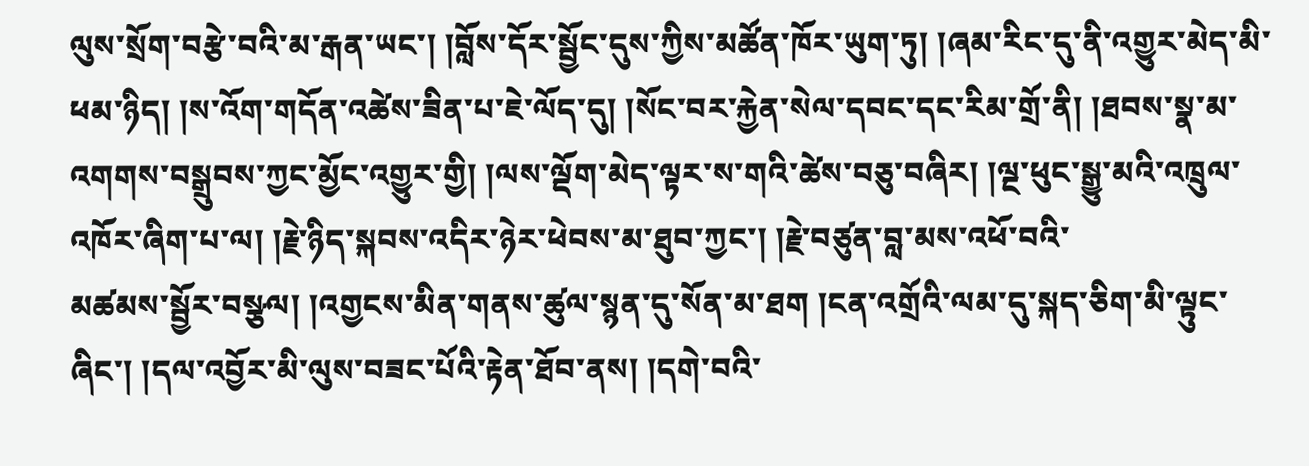ལུས་སྲོག་བརྩེ་བའི་མ་རྒན་ཡང་། །བློས་དོར་སྦྱོང་དུས་ཀྱིས་མཚོན་ཁོར་ཡུག་ཏུ། །ཞམ་རིང་དུ་ནི་འགྱུར་མེད་མི་ཕམ་ཉིད། །ས་འོག་གདོན་འཚེས་ཟིན་པ་ཇེ་ལོད་དུ། །སོང་བར་རྐྱེན་སེལ་དབང་དང་རིམ་གྲོ་ནི། །ཐབས་སྣ་མ་འགགས་བསྒྲུབས་ཀྱང་མྱོང་འགྱུར་གྱི། །ལས་ལྡོག་མེད་ལྟར་ས་གའི་ཚེས་བཅུ་བཞིར། །ལྔ་ཕུང་སྒྱུ་མའི་འཁྲུལ་འཁོར་ཞིག་པ་ལ། །རྗེ་ཉིད་སྐབས་འདིར་ཉེར་ཕེབས་མ་ཐུབ་ཀྱང་། །རྗེ་བཙུན་བླ་མས་འཕོ་བའི་
མཚམས་སྦྱོར་བསྩལ། །འགྱངས་མིན་གནས་ཚུལ་སྙན་དུ་སོན་མ་ཐག །ངན་འགྲོའི་ལམ་དུ་སྐད་ཅིག་མི་ལྟུང་ཞིང་། །དལ་འབྱོར་མི་ལུས་བཟང་པོའི་རྟེན་ཐོབ་ནས། །དགེ་བའི་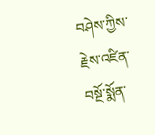བཤེས་ཀྱིས་རྗེས་འཛིན་བསྔོ་སྨོན་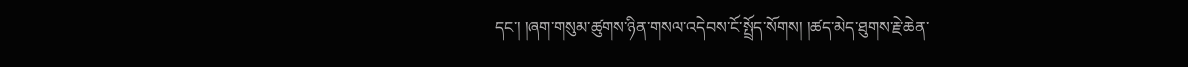དང་། །ཞག་གསུམ་ཚུགས་ཉིན་གསལ་འདེབས་ངོ་སྤྲོད་སོགས། །ཚད་མེད་ཐུགས་རྗེ་ཆེན་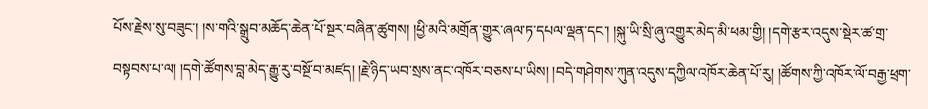པོས་རྗེས་སུ་བཟུང་། །ས་གའི་སྒྲུབ་མཆོད་ཆེན་པོ་སྔར་བཞིན་ཚུགས། །ཕྱི་མའི་མགྲོན་གྱུར་ཞལ་ཏ་དཔལ་ལྡན་དང་། །སྐུ་ཡི་སྲི་ཞུ་འགྱུར་མེད་མི་ཕམ་གྱི། །དགེ་རྩར་འདུས་སྡེར་ཚ་གྲ་བསྟབས་པ་ལ། །དགེ་ཚོགས་བླ་མེད་རྒྱུ་རུ་བསྔོ་བ་མཛད། །རྗེ་ཉིད་ཡབ་སྲས་ནང་འཁོར་བཅས་པ་ཡིས། །བདེ་གཤེགས་ཀུན་འདུས་དཀྱིལ་འཁོར་ཆེན་པོ་རུ། །ཚོགས་ཀྱི་འཁོར་ལོ་བརྒྱ་ཕྲག་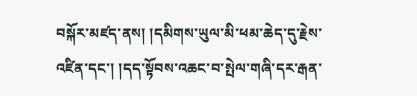བསྐོར་མཛད་ནས། །དམིགས་ཡུལ་མི་ཕམ་ཆེད་དུ་རྗེས་འཛིན་དང་། །དད་སྟོབས་འཆང་བ་སྤེལ་གཞི་དར་རྒན་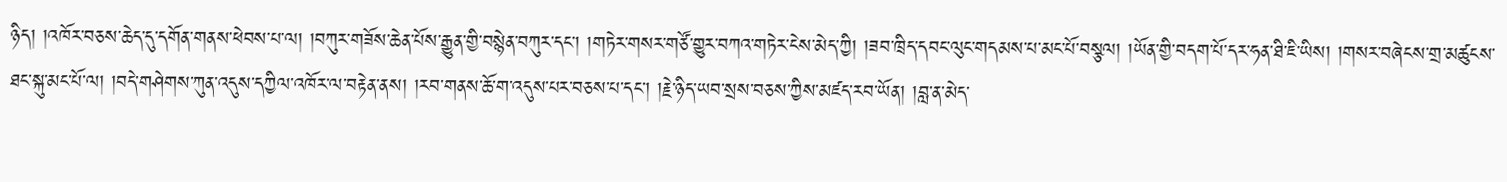ཉིད། །འཁོར་བཅས་ཆེད་དུ་དགོན་གནས་ཕེབས་པ་ལ། །བཀུར་གཟོས་ཆེན་པོས་རྒྱུན་གྱི་བསྙེན་བཀུར་དང་། །གཏེར་གསར་གཙོ་གྱུར་བཀའ་གཏེར་ངེས་མེད་ཀྱི། །ཟབ་ཁྲིད་དབང་ལུང་གདམས་པ་མང་པོ་བསྩལ། །ཡོན་གྱི་བདག་པོ་དར་ཧན་ཐི་ཇི་ཡིས། །གསར་བཞེངས་གྲ་མཚུངས་ཐང་སྐུ་མང་པོ་ལ། །བདེ་གཤེགས་ཀུན་འདུས་དཀྱིལ་འཁོར་ལ་བརྟེན་ནས། །རབ་གནས་ཆོ་ག་འདུས་པར་བཅས་པ་དང་། །རྗེ་ཉིད་ཡབ་སྲས་བཅས་ཀྱིས་མཛད་རབ་ཡོན། །བླ་ན་མེད་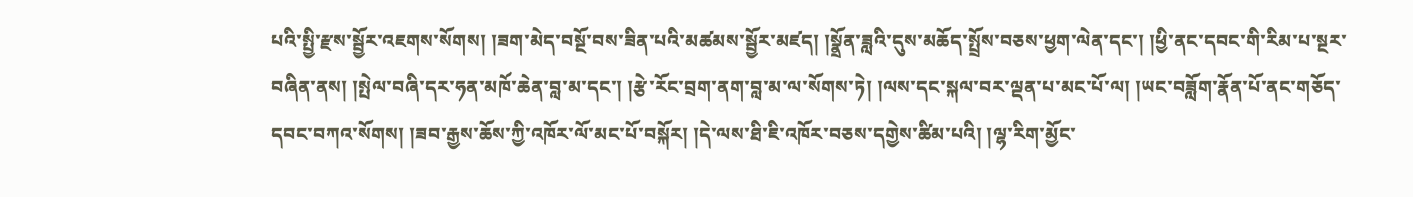པའི་སྤྱི་རྫས་སྦྱོར་འཇགས་སོགས། །ཟག་མེད་བསྔོ་བས་ཟིན་པའི་མཚམས་སྦྱོར་མཛད། །སྣྲོན་ཟླའི་དུས་མཆོད་སྤྲོས་བཅས་ཕྱག་ལེན་དང་། །ཕྱི་ནང་དབང་གི་རིམ་པ་སྔར་བཞིན་ནས། །སྤེལ་བཞི་དར་ཧན་མཁོ་ཆེན་བླ་མ་དང་། །རྩེ་རོང་བྲག་ནག་བླ་མ་ལ་སོགས་ཏེ། །ལས་དང་སྐལ་བར་ལྡན་པ་མང་པོ་ལ། །ཡང་བཟློག་རྣོན་པོ་ནང་གཅོད་དབང་བཀའ་སོགས། །ཟབ་རྒྱས་ཆོས་ཀྱི་འཁོར་ལོ་མང་པོ་བསྐོར། །དེ་ལས་ཐི་ཇི་འཁོར་བཅས་དགྱེས་ཚིམ་པའི། །ལྷ་རིག་མྱོང་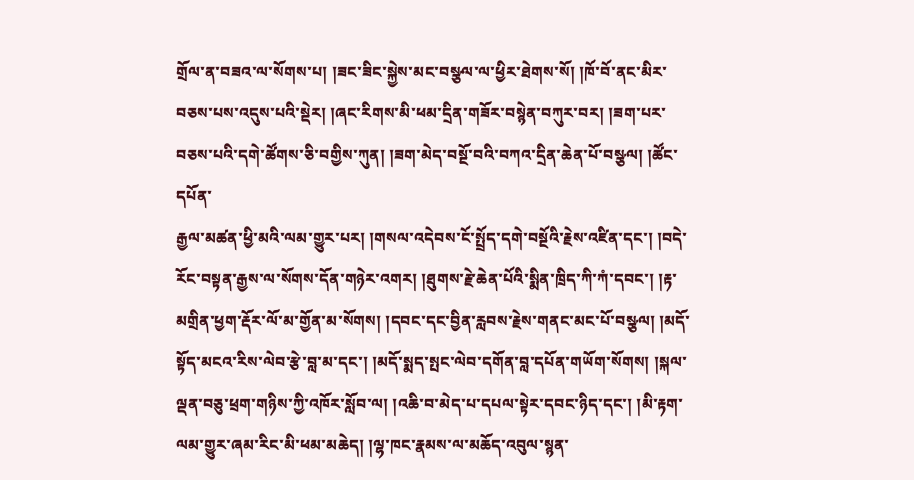གྲོལ་ན་བཟའ་ལ་སོགས་པ། །ཟང་ཟིང་སྐྱེས་མང་བསྩལ་ལ་ཕྱིར་ཐེགས་སོ། །ཁོ་བོ་ནང་མིར་བཅས་པས་འདུས་པའི་སྡེར། །ཞང་རིགས་མི་ཕམ་དྲིན་གཟོར་བསྙེན་བཀུར་བར། །ཟག་པར་བཅས་པའི་དགེ་ཚོགས་ཅི་བགྱིས་ཀུན། །ཟག་མེད་བསྔོ་བའི་བཀའ་དྲིན་ཆེན་པོ་བསྩལ། །ཚོང་དཔོན་
རྒྱལ་མཚན་ཕྱི་མའི་ལམ་གྱུར་པར། །གསལ་འདེབས་ངོ་སྤྲོད་དགེ་བསྔོའི་རྗེས་འཛིན་དང་། །བདེ་རོང་བསྟན་རྒྱས་ལ་སོགས་དོན་གཉེར་འགར། །ཐུགས་རྗེ་ཆེན་པོའི་སྨིན་ཁྲིད་ཀི་ཀཾ་དབང་། །རྟ་མགྲིན་ཕྱག་རྡོར་ལོ་མ་གྱོན་མ་སོགས། །དབང་དང་བྱིན་རླབས་རྗེས་གནང་མང་པོ་བསྩལ། །མདོ་སྟོད་མངའ་རིས་ལེབ་རྩེ་བླ་མ་དང་། །མདོ་སྨད་སྤང་ལེབ་དགོན་བླ་དཔོན་གཡོག་སོགས། །སྐལ་ལྡན་བཅུ་ཕྲག་གཉིས་ཀྱི་འཁོར་སློབ་ལ། །འཆི་བ་མེད་པ་དཔལ་སྟེར་དབང་ཉིད་དང་། །མི་རྟག་ལམ་གྱུར་ཞམ་རིང་མི་ཕམ་མཆེད། །ལྷ་ཁང་རྣམས་ལ་མཆོད་འབུལ་སྙན་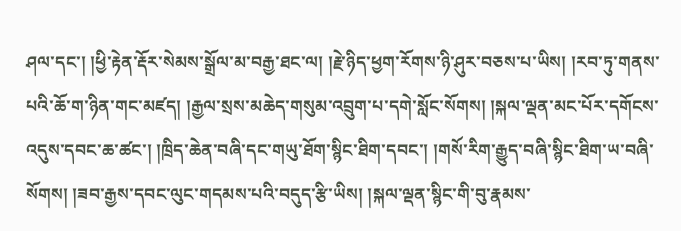ཤལ་དང་། །ཕྱི་རྟེན་རྡོར་སེམས་སྒྲོལ་མ་བརྒྱ་ཐང་ལ། །རྗེ་ཉིད་ཕྱག་རོགས་ཉི་ཤུར་བཅས་པ་ཡིས། །རབ་ཏུ་གནས་པའི་ཆོ་ག་ཉིན་གང་མཛད། །རྒྱལ་སྲས་མཆེད་གསུམ་འབྲུག་པ་དགེ་སློང་སོགས། །སྐལ་ལྡན་མང་པོར་དགོངས་འདུས་དབང་ཆ་ཚང་། །ཁྲིད་ཆེན་བཞི་དང་གཡུ་ཐོག་སྙིང་ཐིག་དབང་། །གསོ་རིག་རྒྱུད་བཞི་སྙིང་ཐིག་ཡ་བཞི་སོགས། །ཟབ་རྒྱས་དབང་ལུང་གདམས་པའི་བདུད་རྩི་ཡིས། །སྐལ་ལྡན་སྙིང་གི་བུ་རྣམས་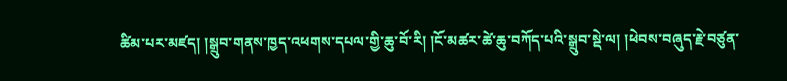ཚིམ་པར་མཛད། །སྒྲུབ་གནས་ཁྱད་འཕགས་དཔལ་གྱི་ཆུ་བོ་རི། །ངོ་མཚར་ཚེ་ཆུ་བཀོད་པའི་སྒྲུབ་སྡེ་ལ། །ཕེབས་བཞུད་རྗེ་བཙུན་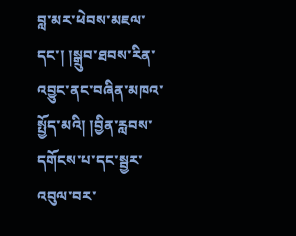བླ་མར་ཕེབས་མཇལ་དང་། །སྒྲུབ་ཐབས་རིན་འབྱུང་ནང་བཞིན་མཁའ་སྤྱོད་མའི། །བྱིན་རླབས་དགོངས་པ་དང་སྦྱར་འབུལ་བར་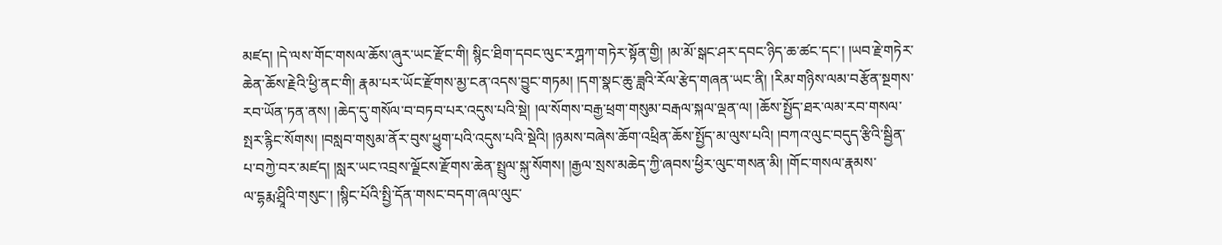མཛད། །དེ་ལས་གོང་གསལ་ཆོས་ཞུར་ཡང་རྫོང་གི། སྙིང་ཐིག་དབང་ལུང་རཀྴཀ་གཏེར་སྟོན་གྱི། །མ་མོ་སྒང་ཤར་དབང་ཉིད་ཆ་ཚང་དང་། །ཡབ་རྗེ་གཏེར་ཆེན་ཆོས་རྗེའི་ཕྱི་ནང་གི། རྣམ་པར་ཡོང་རྫོགས་མྱ་ངན་འདས་བྱུང་གཏམ། །དག་སྣང་ཆུ་ཟླའི་རོལ་རྩེད་གཞན་ཡང་ནི། །རིམ་གཉིས་ལམ་བརྩོན་སྔགས་རབ་ཡོན་ཏན་ནས། །ཆེད་དུ་གསོལ་བ་བཏབ་པར་འདུས་པའི་སྡེ། །ལ་སོགས་བརྒྱ་ཕྲག་གསུམ་བརྒལ་སྐལ་ལྡན་ལ། །ཆོས་སྤྱོད་ཐར་ལམ་རབ་གསལ་སྤར་རྙིང་སོགས། །བསླབ་གསུམ་ནོར་བུས་ཕྱུག་པའི་འདུས་པའི་སྡེའི། །ཉམས་བཞེས་ཆོག་འཕྲིན་ཆོས་སྤྱོད་མ་ལུས་པའི། །བཀའ་ལུང་བདུད་རྩིའི་སྦྱིན་པ་བཀྱེ་བར་མཛད། །སླར་ཡང་འབྲས་ལྗོངས་རྫོགས་ཆེན་སྤྲུལ་སྐུ་སོགས། །རྒྱལ་སྲས་མཆེད་ཀྱི་ཞབས་ཕྱིར་ལུང་གསན་མི། །གོང་གསལ་རྣམས་
ལ་དྷརྨ་ཤྲཱིའི་གསུང་། །སྙིང་པོའི་སྤྱི་དོན་གསང་བདག་ཞལ་ལུང་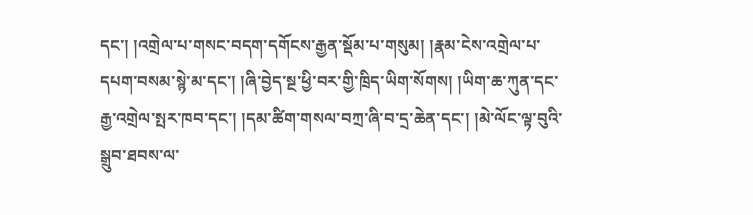དང་། །འགྲེལ་པ་གསང་བདག་དགོངས་རྒྱན་སྡོམ་པ་གསུམ། །རྣམ་ངེས་འགྲེལ་པ་དཔག་བསམ་སྙེ་མ་དང་། །ཞི་བྱེད་སྔ་ཕྱི་བར་གྱི་ཁྲིད་ཡིག་སོགས། །ཡིག་ཆ་ཀུན་དང་རྒྱ་འགྲེལ་སྤར་ཁབ་དང་། །དམ་ཚིག་གསལ་བཀྲ་ཞི་བ་དྲ་ཆེན་དང་། །མེ་ལོང་ལྟ་བུའི་སྒྲུབ་ཐབས་ལ་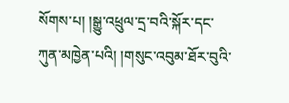སོགས་པ། །སྒྱུ་འཕྲུལ་དྲ་བའི་སྐོར་དང་ཀུན་མཁྱེན་པའི། །གསུང་འབུམ་ཐོར་བུའི་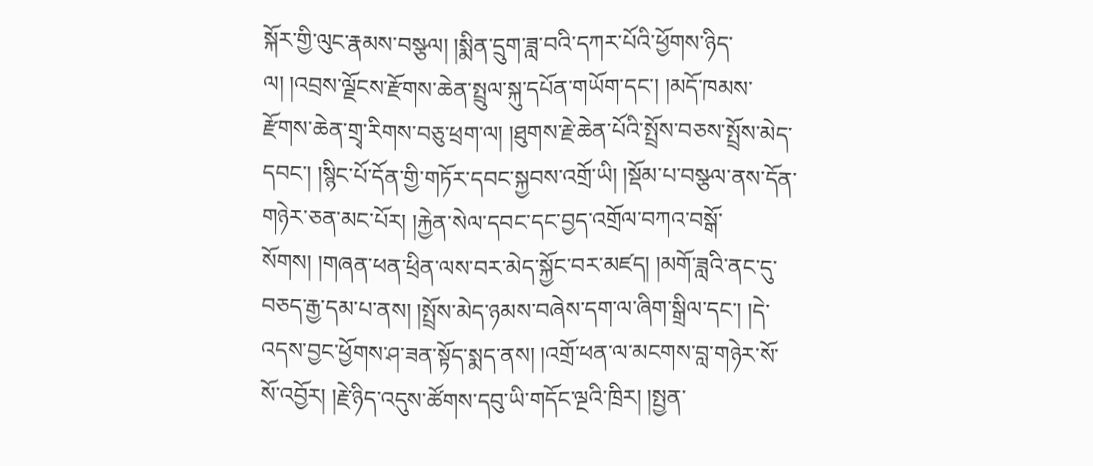སྐོར་གྱི་ལུང་རྣམས་བསྩལ། །སྨིན་དྲུག་ཟླ་བའི་དཀར་པོའི་ཕྱོགས་ཉིད་ལ། །འབྲས་ལྗོངས་རྫོགས་ཆེན་སྤྲུལ་སྐུ་དཔོན་གཡོག་དང་། །མདོ་ཁམས་རྫོགས་ཆེན་གྲྭ་རིགས་བཅུ་ཕྲག་ལ། །ཐུགས་རྗེ་ཆེན་པོའི་སྤྲོས་བཅས་སྤྲོས་མེད་དབང་། །སྙིང་པོ་དོན་གྱི་གཏོར་དབང་སྐྱབས་འགྲོ་ཡི། །སྡོམ་པ་བསྩལ་ནས་དོན་གཉེར་ཅན་མང་པོར། །རྐྱེན་སེལ་དབང་དང་བྱད་འགྲོལ་བཀའ་བསྒོ་སོགས། །གཞན་ཕན་ཕྲིན་ལས་བར་མེད་སྐྱོང་བར་མཛད། །མགོ་ཟླའི་ནང་དུ་བཅད་རྒྱ་དམ་པ་ནས། །སྤྲོས་མེད་ཉམས་བཞེས་དག་ལ་ཞིག་སྒྲིལ་དང་། །དེ་འདས་བྱང་ཕྱོགས་ཤ་ཟན་སྟོད་སྨད་ནས། །འགྲོ་ཕན་ལ་མངགས་བླ་གཉེར་སོ་སོ་འབྱོར། །རྗེ་ཉིད་འདུས་ཚོགས་དབུ་ཡི་གདོང་ལྔའི་ཁྲིར། །སྤྱན་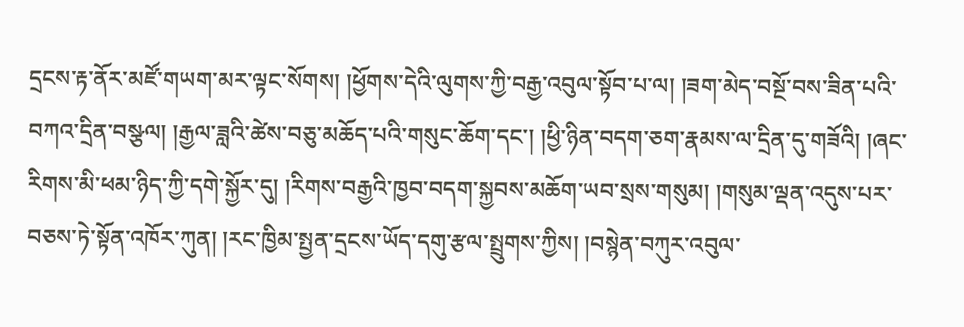དྲངས་རྟ་ནོར་མཛོ་གཡག་མར་ལྟང་སོགས། །ཕྱོགས་དེའི་ལུགས་ཀྱི་བརྒྱ་འབུལ་སྟོབ་པ་ལ། །ཟག་མེད་བསྔོ་བས་ཟིན་པའི་བཀའ་དྲིན་བསྩལ། །རྒྱལ་ཟླའི་ཚེས་བཅུ་མཆོད་པའི་གསུང་ཆོག་དང་། །ཕྱི་ཉིན་བདག་ཅག་རྣམས་ལ་དྲིན་དུ་གཟོའི། །ཞང་རིགས་མི་ཕམ་ཉིད་ཀྱི་དགེ་སྐྱོར་དུ། །རིགས་བརྒྱའི་ཁྱབ་བདག་སྐྱབས་མཆོག་ཡབ་སྲས་གསུམ། །གསུམ་ལྡན་འདུས་པར་བཅས་ཏེ་སྟོན་འཁོར་ཀུན། །རང་ཁྱིམ་སྤྱན་དྲངས་ཡོད་དགུ་རྩལ་སྤྲུགས་ཀྱིས། །བསྙེན་བཀུར་འབུལ་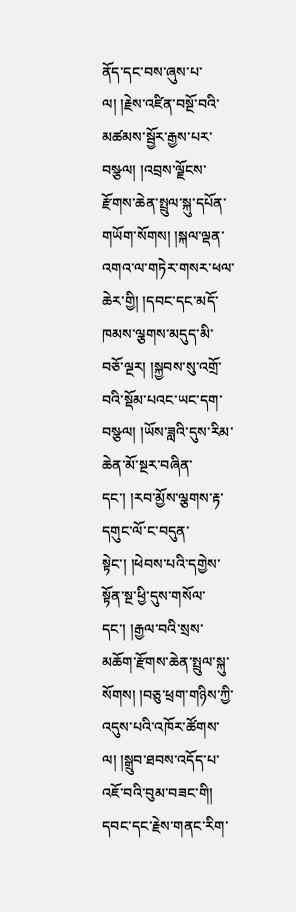ནོད་དང་བས་ཞུས་པ་ལ། །རྗེས་འཛིན་བསྔོ་བའི་མཚམས་སྦྱོར་རྒྱས་པར་བསྩལ། །འབྲས་ལྗོངས་རྫོགས་ཆེན་སྤྲུལ་སྐུ་དཔོན་གཡོག་སོགས། །སྐལ་ལྡན་འགའ་ལ་གཏེར་གསར་ཕལ་ཆེར་གྱི། །དབང་དང་མདོ་ཁམས་ལྕགས་མདུད་མི་བཅོ་ལྔར། །སྐྱབས་སུ་འགྲོ་བའི་སྡོམ་པའང་ཡང་དག་བསྩལ། །ཡོས་ཟླའི་དུས་རིམ་ཆེན་མོ་སྔར་བཞིན་དང་། །རབ་མྱོས་ལྕགས་རྟ་དགུང་ལོ་ང་བདུན་སྟེང་། །ཕེབས་པའི་དགྱེས་སྟོན་སྔ་ཕྱི་དུས་གསོལ་
དང་། །རྒྱལ་བའི་སྲས་མཆོག་རྫོགས་ཆེན་སྤྲུལ་སྐུ་སོགས། །བཅུ་ཕྲག་གཉིས་ཀྱི་འདུས་པའི་འཁོར་ཚོགས་ལ། །སྒྲུབ་ཐབས་འདོད་པ་འཇོ་བའི་བུམ་བཟང་གི། དབང་དང་རྗེས་གནང་རིག་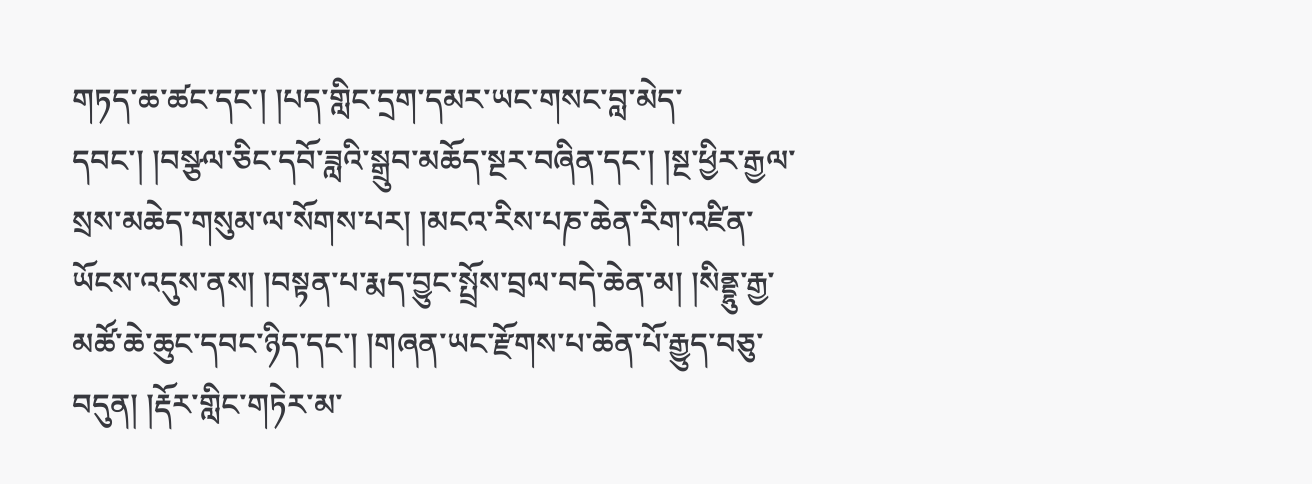གཏད་ཆ་ཚང་དང་། །པད་གླིང་དྲག་དམར་ཡང་གསང་བླ་མེད་དབང་། །བསྩལ་ཅིང་དབོ་ཟླའི་སྒྲུབ་མཆོད་སྔར་བཞིན་དང་། །སྔ་ཕྱིར་རྒྱལ་སྲས་མཆེད་གསུམ་ལ་སོགས་པར། །མངའ་རིས་པཎ་ཆེན་རིག་འཛིན་ཡོངས་འདུས་ནས། །བསྟན་པ་རྨད་བྱུང་སྤྲོས་བྲལ་བདེ་ཆེན་མ། །སིནྡྷུ་རྒྱ་མཚོ་ཆེ་ཆུང་དབང་ཉིད་དང་། །གཞན་ཡང་རྫོགས་པ་ཆེན་པོ་རྒྱུད་བཅུ་བདུན། །རྡོར་གླིང་གཏེར་མ་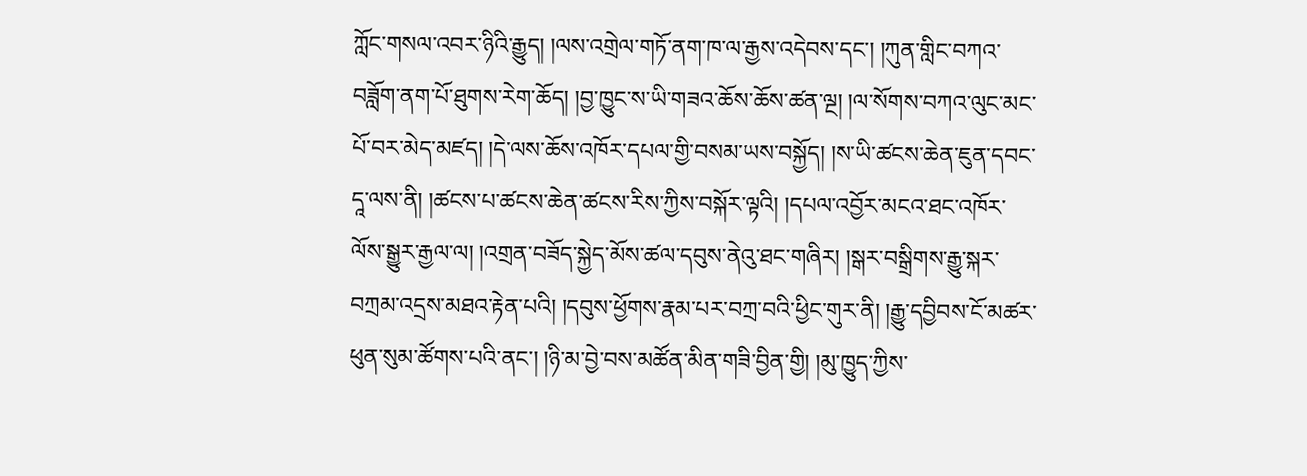ཀློང་གསལ་འབར་ཉིའི་རྒྱུད། །ལས་འགྲེལ་གཏོ་ནག་ཁ་ལ་རྒྱས་འདེབས་དང་། །ཀུན་གླིང་བཀའ་བཟློག་ནག་པོ་ཐུགས་རེག་ཆོད། །བྱ་ཁྱུང་ས་ཡི་གཟའ་ཆོས་ཆོས་ཚན་ལྔ། །ལ་སོགས་བཀའ་ལུང་མང་པོ་བར་མེད་མཛད། །དེ་ལས་ཆོས་འཁོར་དཔལ་གྱི་བསམ་ཡས་བསྐྱོད། །ས་ཡི་ཚངས་ཆེན་ཇུན་དབང་དཱ་ལས་ནི། །ཚངས་པ་ཚངས་ཆེན་ཚངས་རིས་ཀྱིས་བསྐོར་ལྟའི། །དཔལ་འབྱོར་མངའ་ཐང་འཁོར་ལོས་སྒྱུར་རྒྱལ་ལ། །འགྲན་བཟོད་སྐྱེད་མོས་ཚལ་དབུས་ནེའུ་ཐང་གཞིར། །སྒར་བསྒྲིགས་རྒྱུ་སྐར་བཀྲམ་འདྲས་མཐའ་རྟེན་པའི། །དབུས་ཕྱོགས་རྣམ་པར་བཀྲ་བའི་ཕྱིང་གུར་ནི། །རྒྱུ་དབྱིབས་ངོ་མཚར་ཕུན་སུམ་ཚོགས་པའི་ནང་། །ཉི་མ་བྱེ་བས་མཚོན་མིན་གཟི་བྱིན་གྱི། །མུ་ཁྱུད་ཀྱིས་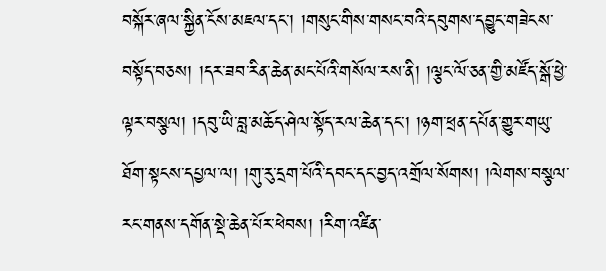བསྐོར་ཞལ་སྐྱིན་ངོས་མཇལ་དང་། །གསུང་གིས་གསང་བའི་དབུགས་དབྱུང་གཟེངས་བསྟོད་བཅས། །དར་ཟབ་རིན་ཆེན་མང་པོའི་གསོལ་རས་ནི། །ལྕང་ལོ་ཅན་གྱི་མཛོད་སྒོ་ཕྱེ་ལྟར་བསྩལ། །དབུ་ཡི་བླ་མཆོད་ཤེལ་སྟོད་རལ་ཆེན་དང་། །ཉག་ཕྲན་དཔོན་གྱུར་གཡུ་ཐོག་སྟངས་དཔྱལ་ལ། །གུ་རུ་དྲག་པོའི་དབང་དང་བྱད་འགྲོལ་སོགས། །ལེགས་བསྩལ་རང་གནས་དགོན་སྡེ་ཆེན་པོར་ཕེབས། །རིག་འཛིན་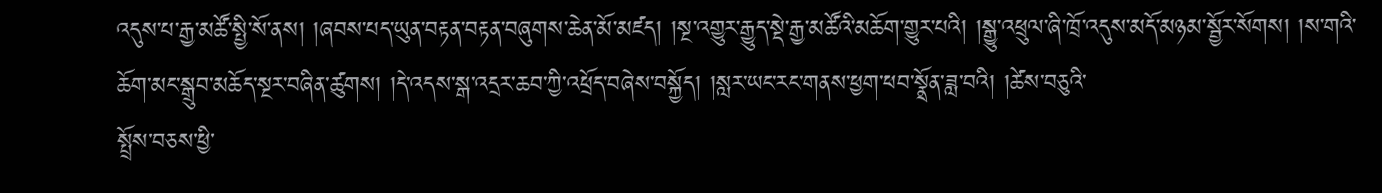འདུས་པ་རྒྱ་མཚོ་སྤྱི་སོ་ནས། །ཞབས་པད་ཡུན་བརྟན་བརྟན་བཞུགས་ཆེན་མོ་མཛད། །སྔ་འགྱུར་རྒྱུད་སྡེ་རྒྱ་མཚོའི་མཆོག་གྱུར་པའི། །སྒྱུ་འཕྲུལ་ཞི་ཁྲོ་འདུས་མདོ་མཉམ་སྦྱོར་སོགས། །ས་གའི་ཆོག་མང་སྒྲུབ་མཆོད་སྔར་བཞིན་ཚུགས། །དེ་འདས་སྒ་འདྲར་ཆབ་ཀྱི་འཕྲོད་བཞེས་བསྐྱོད། །སླར་ཡང་རང་གནས་ཕྱག་ཕབ་སྣྲོན་ཟླ་བའི། །ཚེས་བཅུའི་
སྤྲོས་བཅས་ཕྱི་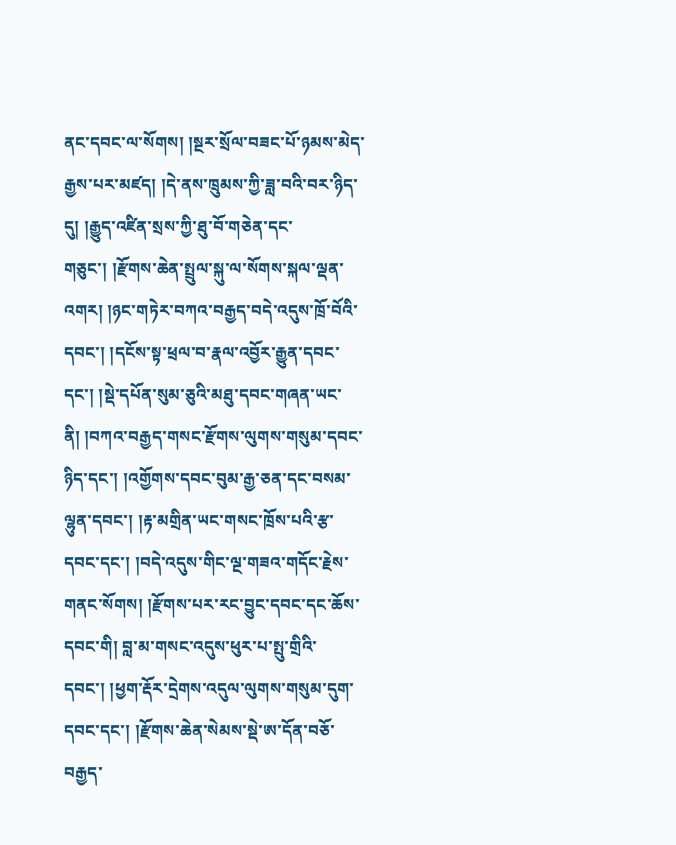ནང་དབང་ལ་སོགས། །སྔར་སྲོལ་བཟང་པོ་ཉམས་མེད་རྒྱས་པར་མཛད། །དེ་ནས་ཁྲུམས་ཀྱི་ཟླ་བའི་བར་ཉིད་དུ། །རྒྱུད་འཛིན་སྲས་ཀྱི་ཐུ་བོ་གཅེན་དང་གཅུང་། །རྫོགས་ཆེན་སྤྲུལ་སྐུ་ལ་སོགས་སྐལ་ལྡན་འགར། །ཉང་གཏེར་བཀའ་བརྒྱད་བདེ་འདུས་ཁྲོ་བོའི་དབང་། །དངོས་སྟ་ཕྲལ་བ་རྣལ་འབྱོར་རྒྱུན་དབང་དང་། །སྡེ་དཔོན་སུམ་ཅུའི་མཐུ་དབང་གཞན་ཡང་ནི། །བཀའ་བརྒྱད་གསང་རྫོགས་ལུགས་གསུམ་དབང་ཉིད་དང་། །འགྱོགས་དབང་བུམ་རྒྱ་ཅན་དང་བསམ་ལྷུན་དབང་། །རྟ་མགྲིན་ཡང་གསང་ཁྲོས་པའི་རྩ་དབང་དང་། །བདེ་འདུས་གིང་ལྔ་གཟའ་གདོང་རྗེས་གནང་སོགས། །རྫོགས་པར་རང་བྱུང་དབང་དང་ཆོས་དབང་གི། བླ་མ་གསང་འདུས་ཕུར་པ་སྤུ་གྲིའི་དབང་། །ཕྱག་རྡོར་དྲེགས་འདུལ་ལུགས་གསུམ་དུག་དབང་དང་། །རྫོགས་ཆེན་སེམས་སྡེ་ཨ་དོན་བཅོ་བརྒྱད་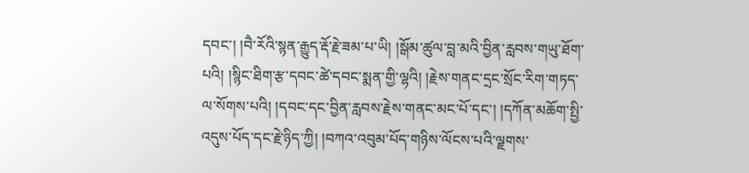དབང་། །བཻ་རོའི་སྙན་རྒྱུད་རྡོ་རྗེ་ཟམ་པ་ཡི། །སྒོམ་ཚུལ་བླ་མའི་བྱིན་རླབས་གཡུ་ཐོག་པའི། །སྙིང་ཐིག་རྩ་དབང་ཚེ་དབང་སྨན་གྱི་ལྷའི། །རྗེས་གནང་དྲང་སྲོང་རིག་གཏད་ལ་སོགས་པའི། །དབང་དང་བྱིན་རླབས་རྗེས་གནང་མང་པོ་དང་། །དཀོན་མཆོག་སྤྱི་འདུས་པོད་དང་རྗེ་ཉིད་ཀྱི། །བཀའ་འབུམ་པོད་གཉིས་ལོངས་པའི་ལྗགས་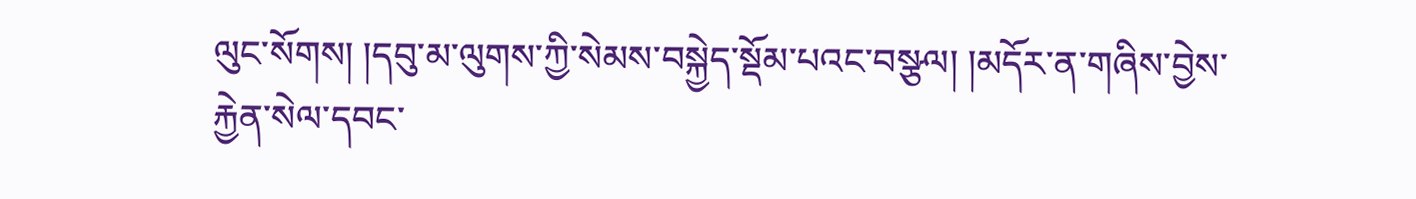ལུང་སོགས། །དབུ་མ་ལུགས་ཀྱི་སེམས་བསྐྱེད་སྡོམ་པའང་བསྩལ། །མདོར་ན་གཞིས་བྱེས་རྐྱེན་སེལ་དབང་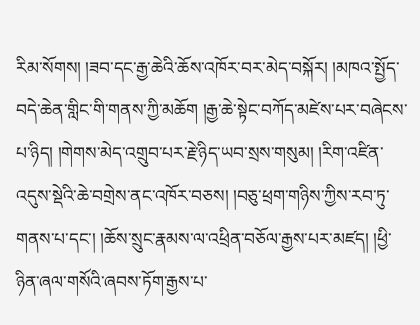རིམ་སོགས། །ཟབ་དང་རྒྱ་ཆེའི་ཆོས་འཁོར་བར་མེད་བསྐོར། །མཁའ་སྤྱོད་བདེ་ཆེན་གླིང་གི་གནས་ཀྱི་མཆོག །རྒྱ་ཆེ་སྟེང་བཀོད་མཛེས་པར་བཞེངས་པ་ཉིད། །གེགས་མེད་འགྲུབ་པར་རྗེ་ཉིད་ཡབ་སྲས་གསུམ། །རིག་འཛིན་འདུས་སྡེའི་ཆེ་བགྲེས་ནང་འཁོར་བཅས། །བཅུ་ཕྲག་གཉིས་ཀྱིས་རབ་ཏུ་གནས་པ་དང་། །ཆོས་སྲུང་རྣམས་ལ་འཕྲིན་བཅོལ་རྒྱས་པར་མཛད། །ཕྱི་ཉིན་ཞལ་གསོའི་ཞབས་ཏོག་རྒྱས་པ་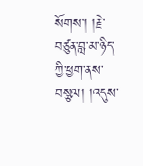སོགས་། །རྗེ་བཙུན་བླ་མ་ཉིད་ཀྱི་ཕྱག་ནས་བསྩལ། །འདུས་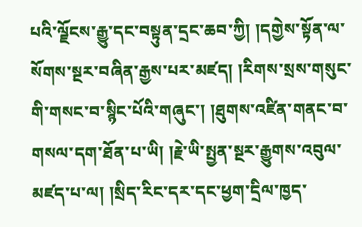པའི་ལྗོངས་རྒྱུ་དང་བསྟུན་དྲང་ཆབ་ཀྱི། །དགྱེས་སྟོན་ལ་སོགས་སྔར་བཞིན་རྒྱས་པར་མཛད། །རིགས་སྲས་གསུང་གི་གསང་བ་སྙིང་པོའི་གཞུང་། །ཐུགས་འཛིན་གནང་བ་གསལ་དག་ཐོན་པ་ཡི། །རྗེ་ཡི་སྤྱན་སྔར་རྒྱུགས་འབུལ་མཛད་པ་ལ། །སྲིད་རིང་དར་དང་ཕྱག་དྲིལ་ཁྱད་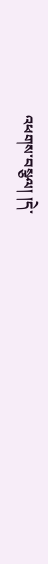འཕགས་བསྩལ། །དེ་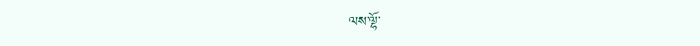ལས་ལྷོ་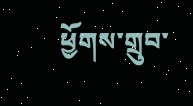ཕྱོགས་གྲུབ་